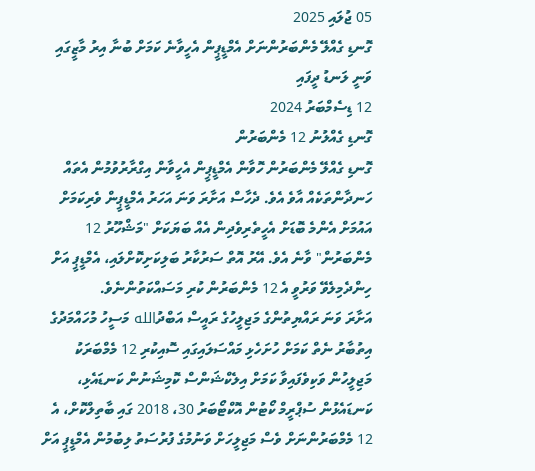05 ޖުލައި 2025
ގޮނޑި ގެއްލޭ މެންބަރުންނަށް އެމްޑީޕީން އެހީވާނެ ކަމަށް ބުނާ އިރު މާޒީގައި ވަނީ ލަނޑު ދީފައި
12 ޑިސެމްބަރު 2024
ގޮނޑި ގެއްލުނު 12 މެންބަރުން
ގޮނޑި ގެއްލޭ މެންބަރުން ހޮވާން އެމްޑީޕީން އެހީވާން އިގްރާރުވުމުން އެތައް ހަނދާންތަކެއް އާވެ އެވެ. ދެހާސް އަށާރަ ވަނަ އަހަރު އެމްޑީޕީން ވެރިކަމަށް އައުމަށް އެންމެ ބޮޑަށް އެހީތެރިވެދިން އެއް ބަޔަކަށް "މަޝްހޫރު 12 މެންބަރުން" ވާނެ އެވެ. އޭރު އޮތް ސަރުކާރު ބަލިކަށިކޮށްލައި، އެމްޑީޕީ އަށް ހިންދެމިލެވޭ ވަރުވީ އެ 12 މެންބަރުން ކުރި މަސައްކަތުންނެވެ.
އަށާރަ ވަނަ ރައްޔިތުންގެ މަޖިލީހުގެ ރައީސް އަބްދުالله މަސީހު މުހައްމަދުގެ އިތުބާރު ނެތް ކަމަށް ހުށަހެޅި މައްސަލައިގައި ސޮއިކުރި 12 މެމްބަރަކު މަޖިލީހުން ވަކިވެފައިވާ ކަމަށް އިލެކްޝަންސް ކޮމިޝަނުން ކަނޑައެޅި، ކަނޑައެޅުން ސުޕްރީމް ކޯޓުން އޮކްޓޯބަރު 30، 2018 ގައި ބާތިލްކޮށް، އެ 12 މެމްބަރުންނަށް ވެސް މަޖިލީހަށް ވަނުމުގެ ފުރުސަތު ލިބުމުން އެމްޑީޕީ އަށް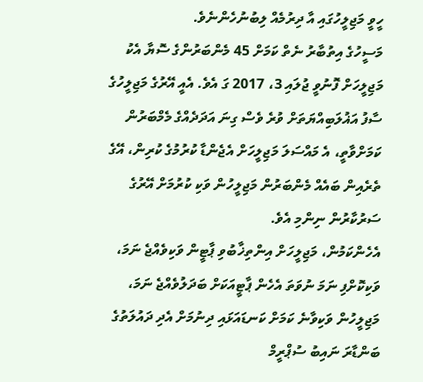ހީވީ މަޖިލީހުގައި އާ ދިރުމެއް ލިބުނުހެންނެވެ.
މަސީހުގެ އިތުބާރު ނެތް ކަމަށް 45 މެންބަރުންގެ ސޮޔާ އެކު މަޖިލީހަށް ފޮނުވީ ޖުލައި 3، 2017 ގަ އެވެ. އެއީ އޭރުގެ މަޖިލީހުގެ ސާފު އަޣުލަބިއްޔަތަށް ވުރެ ވެސް ގިނަ އަދަދެއްގެ މެމްބަރުން ކަމަށްވާތީ، އެ މައްސަލަ މަޖިލީހަށް އެޖެންޑާ ކުރުމުގެ ކުރިން، އޭގެ ތެރެއިން ބައެއް މެންބަރުން މަޖިލީހުން ވަކި ކުރުމަށް އޭރުގެ ސަރުކާރުން ނިންމި އެވެ.
އެހެންކަމުން، މަޖިލީހަށް އިންތިޚާބުވި ޕާޓީން ވަކިވެއްޖެ ނަމަ، ވަކިކޮށްފި ނަމަ ނުވަތަ އެހެން ޕާޓީއަކަށް ބަދަލުވެއްޖެ ނަމަ، މަޖިލީހުން ވަކިވާނެ ކަމަށް ކަނޑައަޅައި ދިނުމަށް އެދި ދައުލަތުގެ ބަންޑާރަ ނައިބު ސުޕްރީމް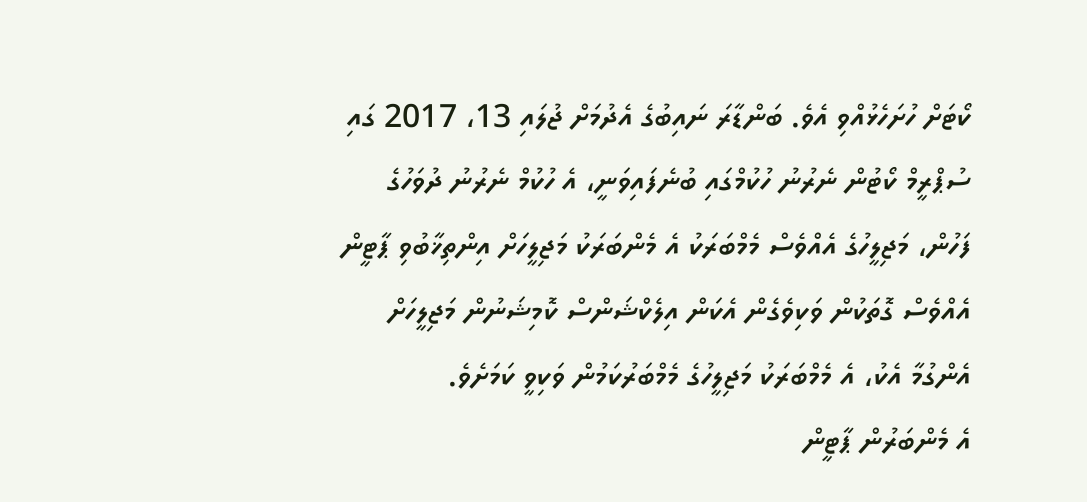ކޯޓަށް ހުށަހެޅުއްވި އެވެ. ބަންޑާރަ ނައިބުގެ އެދުމަށް ޖުލައި 13، 2017 ގައި ސުޕްރީމް ކޯޓުން ނެރުނު ހުކުމްގައި ބުނެފައިވަނީ، އެ ހުކުމް ނެރުނު ދުވަހުގެ ފަހުން، މަޖިލީހުގެ އެއްވެސް މެމްބަރަކު އެ މެންބަރަކު މަޖިލީހަށް އިންތިޚާބުވި ޕާޓީން އެއްވެސް ގޮތަކުން ވަކިވެގެން އެކަން އިލެކްޝަންސް ކޮމިޝަނުން މަޖިލީހަށް އެންގުމާ އެކު، އެ މެމްބަރަކު މަޖިލީހުގެ މެމްބަރުކަމުން ވަކިވީ ކަމަށެވެ.
އެ މެންބަރުން ޕާޓީން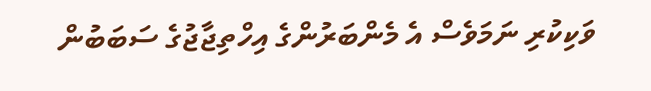ވަކިކުރި ނަމަވެސް އެ މެންބަރުންގެ އިހްތިޖާޖުގެ ސަބަބުން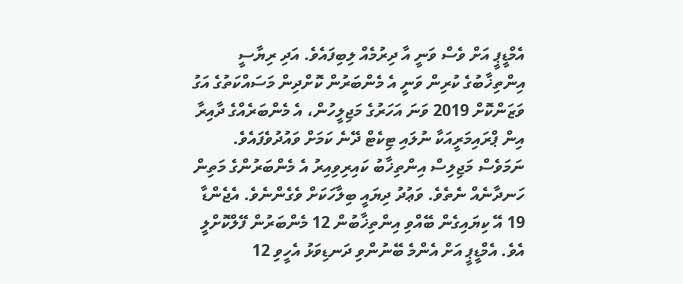އެމްޑީޕީ އަށް ވެސް ވަނީ އާ ދިރުމެއް ލިބިފައެވެ. އަދި ރިޔާސީ އިންތިޚާބުގެ ކުރިން ވަނީ އެ މެންބަރުން ކޮށްދިން މަސައްކަތުގެ އަގު ވަޒަންކޮށް 2019 ވަނަ އަހަރުގެ މަޖިލީހުން، އެ މެންބަރެއްގެ ދާއިރާ އިން ޕްރައިމަރީއަކާ ނުލައި ޓިކެޓް ދޭނެ ކަމަށް ވައުދުވެފައެވެ. ނަމަވެސް މަޖިލިސް އިންތިޚާބު ކައިރިވިއިރު އެ މެންބަރުންގެ މަތިން ހަނދާނެއް ނެތެވެ. ވަޢުދު ދިޔައީ ބިލާހަކަށް ވެގެންނެވެ. އެޖެންޑާ 19 އޭ ކިޔައިގެން ބޭއްވި އިންތިޚާބުން 12 މެންބަރުން ފޭލްކޮށްލީ އެވެ. އެމްޑީޕީ އަށް އެންމެ ބޭނުންވި ދަނޑިވަޅު އެހީވި 12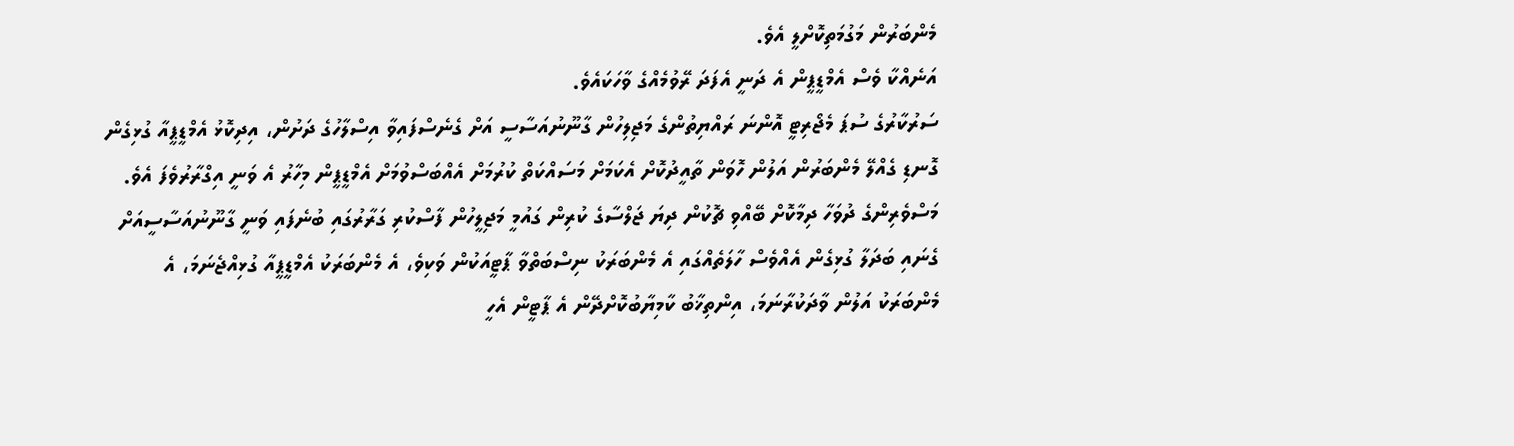މެންބަރުން މަގުމަތިކޮށްލީ އެވެ.
އަނެއްކާ ވެސް އެމްޑީޕީން އެ ދަނީ އެފަދަ ރޭވުމެއްގެ ވާހަކައެވެ.
ސަރުކާރުގެ ސުޕަ މެޖޯރިޓީ އޮންނަ ރައްޔިތުންގެ މަޖިލިހުން ގާނޫނުއަސާސީ އަށް ގެނެސްފައިވާ އިސްލާހުގެ ދަށުން، އިދިކޮޅު އެމްޑީޕީއާ ގުޅިގެން ގޮނޑި ގެއްލޭ މެންބަރުން އަލުން ހޮވަން ތާއީދުކޮށް އެކަމަށް މަސައްކަތް ކުރުމަށް އެއްބަސްވުމަށް އެމްޑީޕީން މިހާރު އެ ވަނީ އިގްރާރުވެފަ އެވެ. މަސްވެރިންގެ ދުވަހާ ދިމާކޮށް ބޭއްވި ޗޮކުން ދިޔަ ޖަލްސާގެ ކުރިން ގައުމީ މަޖިލީހުން ފާސްކުރި ގަރާރުގައި ބުނެފައި ވަނީ ގާނޫނުއަސާސީއަށް ގެނައި ބަދަލާ ގުޅިގެން އެއްވެސް ހާލަތެއްގައި އެ މެންބަރަކު ނިސްބަތްވާ ޕާޓީއަކުން ވަކިވެ، އެ މެންބަރަކު އެމްޑީޕީއާ ގުޅިއްޖެނަމަ، އެ މެންބަރަކު އަލުން ވާދަކުރާނަމަ، އިންތިޚާބު ކާމިޔާބުކޮށްދޭން އެ ޕާޓީން އެހީ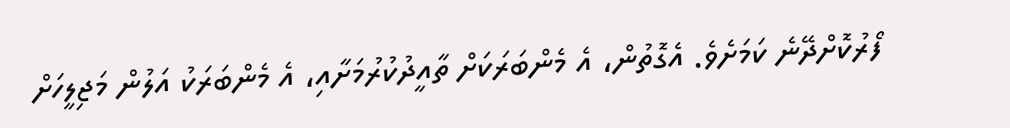ފޯރުކޮށްދޭނެ ކަމަށެވެ. އެގޮތުން، އެ މެންބަރަކަށް ތާއީދުކުރުމަށާއި، އެ މެންބަރަކު އަލުން މަޖިލީހަށް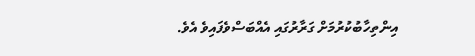އިންތިހާބުކުރުމަށް ގަރާރުގައި އެއްބަސްވެފައިވެ އެވެ.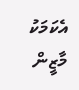އެކަމަކު މާޒީން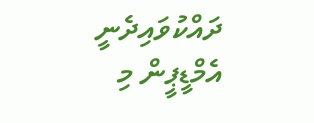ދައްކުވައިދެނީ އެމްޑީޕީން މި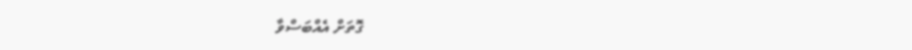ގޮތަށް އެއްބަސްވާ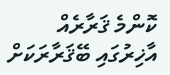ކޮންމެ ޤަރާރެއް އާޚިރުގައި ބޭޤަރާރަކަށް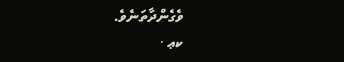ވެގެންދާތަނެވެ.
ކޢ ·